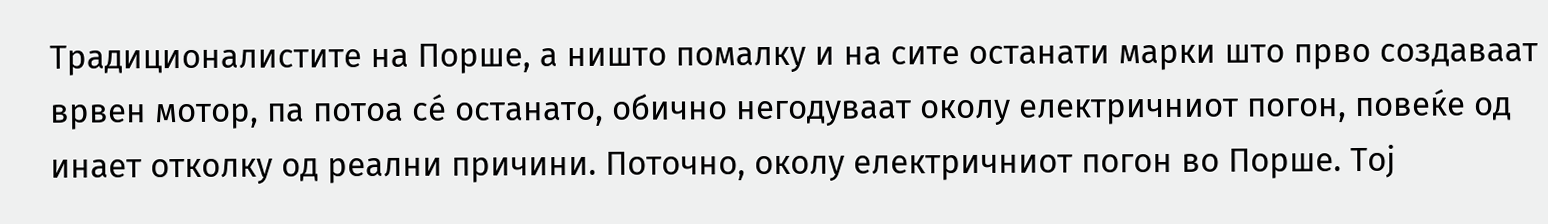Традиционалистите на Порше, а ништо помалку и на сите останати марки што прво создаваат врвен мотор, па потоа сé останато, обично негодуваат околу електричниот погон, повеќе од инает отколку од реални причини. Поточно, околу електричниот погон во Порше. Тој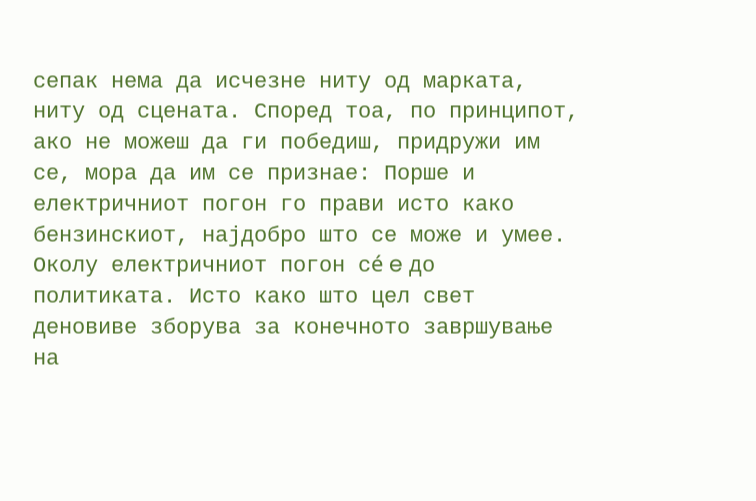сепак нема да исчезне ниту од марката, ниту од сцената. Според тоа, по принципот, ако не можеш да ги победиш, придружи им се, мора да им се признае: Порше и електричниот погон го прави исто како бензинскиот, најдобро што се може и умее.
Околу електричниот погон сé e до политиката. Исто како што цел свет деновиве зборува за конечното завршување на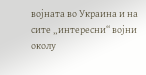војната во Украина и на сите „интересни“ војни околу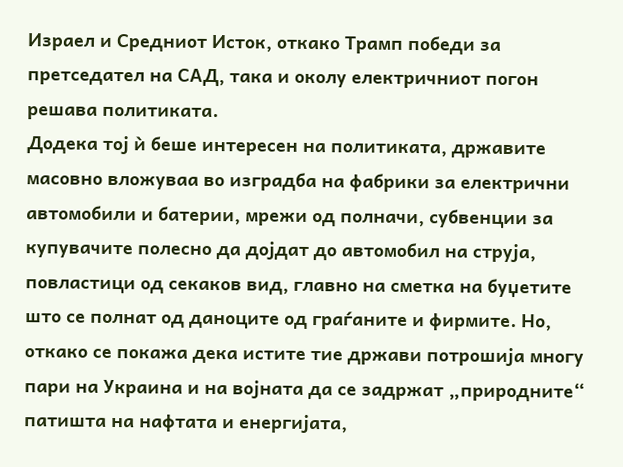Израел и Средниот Исток, откако Трамп победи за претседател на САД, така и околу електричниот погон решава политиката.
Додека тој ѝ беше интересен на политиката, државите масовно вложуваа во изградба на фабрики за електрични автомобили и батерии, мрежи од полначи, субвенции за купувачите полесно да дојдат до автомобил на струја, повластици од секаков вид, главно на сметка на буџетите што се полнат од даноците од граѓаните и фирмите. Но, откако се покажа дека истите тие држави потрошија многу пари на Украина и на војната да се задржат „природните“ патишта на нафтата и енергијата,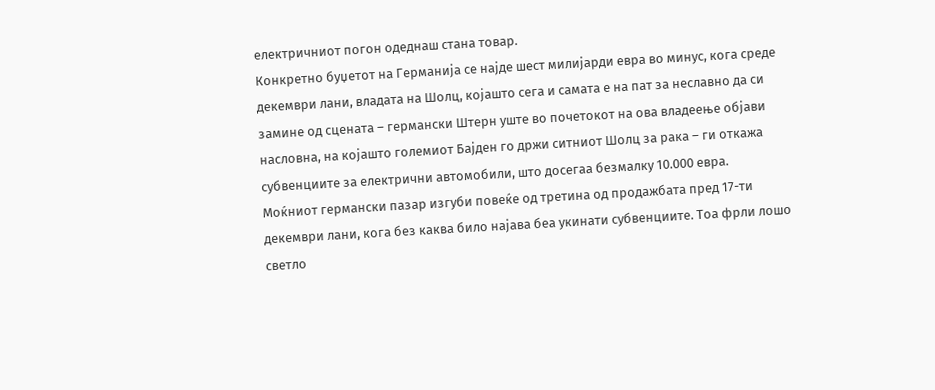електричниот погон одеднаш стана товар.
Конкретно буџетот на Германија се најде шест милијарди евра во минус, кога среде декември лани, владата на Шолц, којашто сега и самата е на пат за неславно да си замине од сцената – германски Штерн уште во почетокот на ова владеење објави насловна, на којашто големиот Бајден го држи ситниот Шолц за рака – ги откажа субвенциите за електрични автомобили, што досегаа безмалку 10.000 евра.
Моќниот германски пазар изгуби повеќе од третина од продажбата пред 17-ти декември лани, кога без каква било најава беа укинати субвенциите. Тоа фрли лошо светло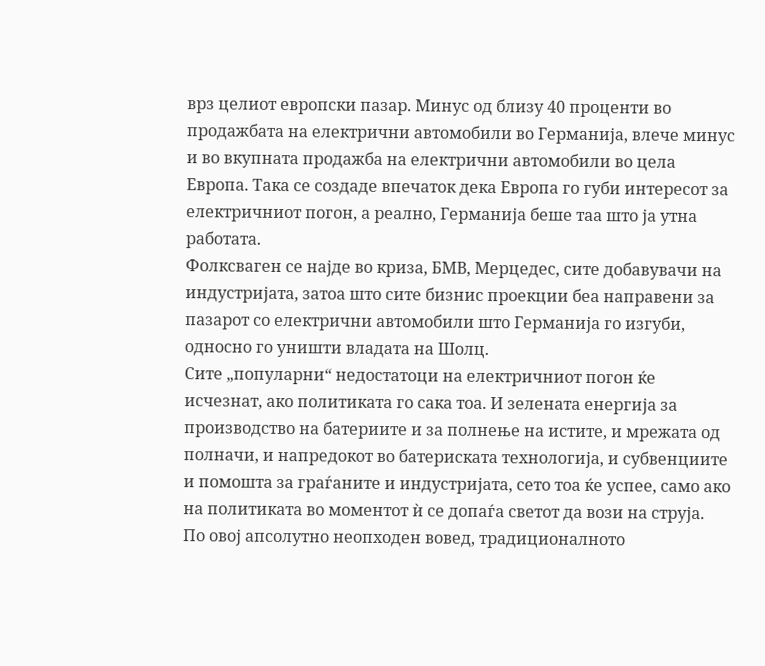врз целиот европски пазар. Минус од близу 40 проценти во продажбата на електрични автомобили во Германија, влече минус и во вкупната продажба на електрични автомобили во цела Европа. Така се создаде впечаток дека Европа го губи интересот за електричниот погон, а реално, Германија беше таа што ја утна работата.
Фолксваген се најде во криза, БМВ, Мерцедес, сите добавувачи на индустријата, затоа што сите бизнис проекции беа направени за пазарот со електрични автомобили што Германија го изгуби, односно го уништи владата на Шолц.
Сите „популарни“ недостатоци на електричниот погон ќе исчезнат, ако политиката го сака тоа. И зелената енергија за производство на батериите и за полнење на истите, и мрежата од полначи, и напредокот во батериската технологија, и субвенциите и помошта за граѓаните и индустријата, сето тоа ќе успее, само ако на политиката во моментот ѝ се допаѓа светот да вози на струја.
По овој апсолутно неопходен вовед, традиционалното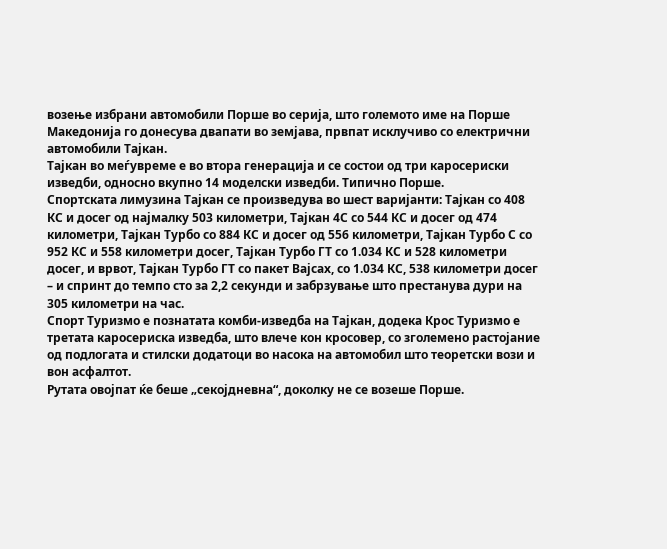возење избрани автомобили Порше во серија, што големото име на Порше Македонија го донесува двапати во земјава, првпат исклучиво со електрични автомобили Тајкан.
Тајкан во меѓувреме е во втора генерација и се состои од три каросериски изведби, односно вкупно 14 моделски изведби. Типично Порше.
Спортската лимузина Тајкан се произведува во шест варијанти: Тајкан со 408 КС и досег од најмалку 503 километри, Тајкан 4С со 544 КС и досег од 474 километри, Тајкан Турбо со 884 КС и досег од 556 километри, Тајкан Турбо С со 952 КС и 558 километри досег, Тајкан Турбо ГТ со 1.034 КС и 528 километри досег, и врвот, Тајкан Турбо ГТ со пакет Вајсах, со 1.034 КС, 538 километри досег – и спринт до темпо сто за 2,2 секунди и забрзување што престанува дури на 305 километри на час.
Спорт Туризмо е познатата комби-изведба на Тајкан, додека Крос Туризмо е третата каросериска изведба, што влече кон кросовер, со зголемено растојание од подлогата и стилски додатоци во насока на автомобил што теоретски вози и вон асфалтот.
Рутата овојпат ќе беше „секојдневна“, доколку не се возеше Порше.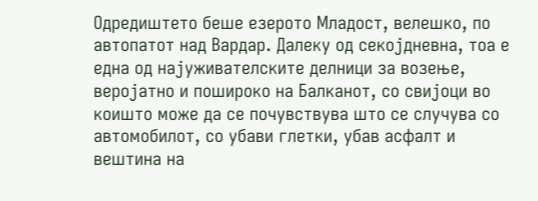Одредиштето беше езерото Младост, велешко, по автопатот над Вардар. Далеку од секојдневна, тоа е една од најуживателските делници за возење, веројатно и пошироко на Балканот, со свијоци во коишто може да се почувствува што се случува со автомобилот, со убави глетки, убав асфалт и вештина на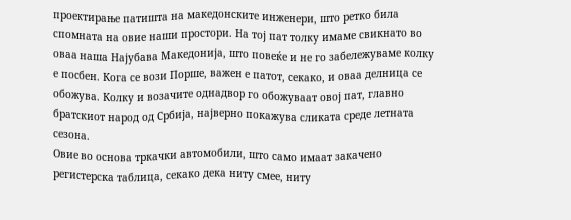проектирање патишта на македонските инженери, што ретко била спомната на овие наши простори. На тој пат толку имаме свикнато во оваа наша Најубава Македонија, што повеќе и не го забележуваме колку е посбен. Кога се вози Порше, важен е патот, секако, и оваа делница се обожува. Колку и возачите однадвор го обожуваат овој пат, главно братскиот народ од Србија, најверно покажува сликата среде летната сезона.
Овие во основа тркачки автомобили, што само имаат закачено регистерска таблица, секако дека ниту смее, ниту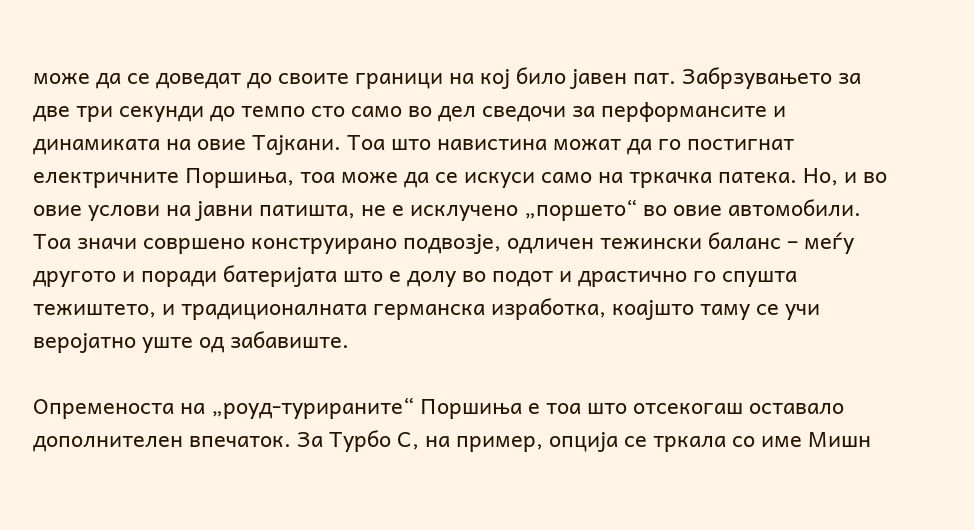може да се доведат до своите граници на кој било јавен пат. Забрзувањето за две три секунди до темпо сто само во дел сведочи за перформансите и динамиката на овие Тајкани. Тоа што навистина можат да го постигнат електричните Поршиња, тоа може да се искуси само на тркачка патека. Но, и во овие услови на јавни патишта, не е исклучено „поршето“ во овие автомобили.
Тоа значи совршено конструирано подвозје, одличен тежински баланс – меѓу другото и поради батеријата што е долу во подот и драстично го спушта тежиштето, и традиционалната германска изработка, коајшто таму се учи веројатно уште од забавиште.

Опременоста на „роуд-турираните“ Поршиња е тоа што отсекогаш оставало дополнителен впечаток. За Турбо С, на пример, опција се тркала со име Мишн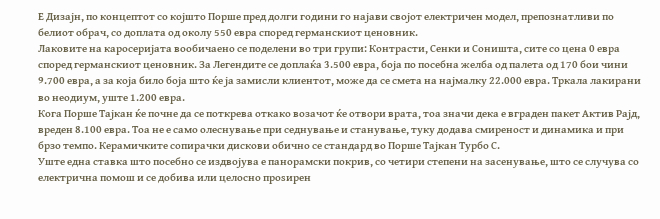Е Дизајн, по концептот со којшто Порше пред долги години го најави својот електричен модел, препознатливи по белиот обрач, со доплата од околу 550 евра според германскиот ценовник.
Лаковите на каросеријата вообичаено се поделени во три групи: Контрасти, Сенки и Соништа, сите со цена 0 евра според германскиот ценовник. За Легендите се доплаќа 3.500 евра, боја по посебна желба од палета од 170 бои чини 9.700 евра, а за која било боја што ќе ја замисли клиентот, може да се смета на најмалку 22.000 евра. Тркала лакирани во неодиум, уште 1.200 евра.
Кога Порше Тајкан ќе почне да се поткрева откако возачот ќе отвори врата, тоа значи дека е вграден пакет Актив Рајд, вреден 8.100 евра. Тоа не е само олеснување при седнување и станување, туку додава смиреност и динамика и при брзо темпо. Керамичките сопирачки дискови обично се стандард во Порше Тајкан Турбо С.
Уште една ставка што посебно се издвојува е панорамски покрив, со четири степени на засенување, што се случува со електрична помош и се добива или целосно проѕирен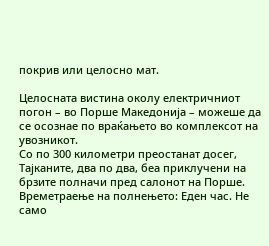покрив или целосно мат.

Целосната вистина околу електричниот погон – во Порше Македонија – можеше да се осознае по враќањето во комплексот на увозникот.
Со по 300 километри преостанат досег, Тајканите, два по два, беа приклучени на брзите полначи пред салонот на Порше. Времетраење на полнењето: Еден час. Не само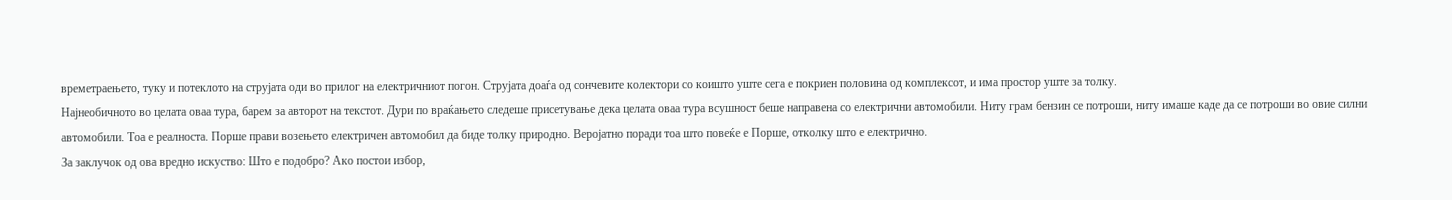времетраењето, туку и потеклото на струјата оди во прилог на електричниот погон. Струјата доаѓа од сончевите колектори со коишто уште сега е покриен половина од комплексот, и има простор уште за толку.
Најнеобичното во целата оваа тура, барем за авторот на текстот. Дури по враќањето следеше присетување дека целата оваа тура всушност беше направена со електрични автомобили. Ниту грам бензин се потроши, ниту имаше каде да се потроши во овие силни автомобили. Тоа е реалноста. Порше прави возењето електричен автомобил да биде толку природно. Веројатно поради тоа што повеќе е Порше, отколку што е електрично.
За заклучок од ова вредно искуство: Што е подобро? Ако постои избор,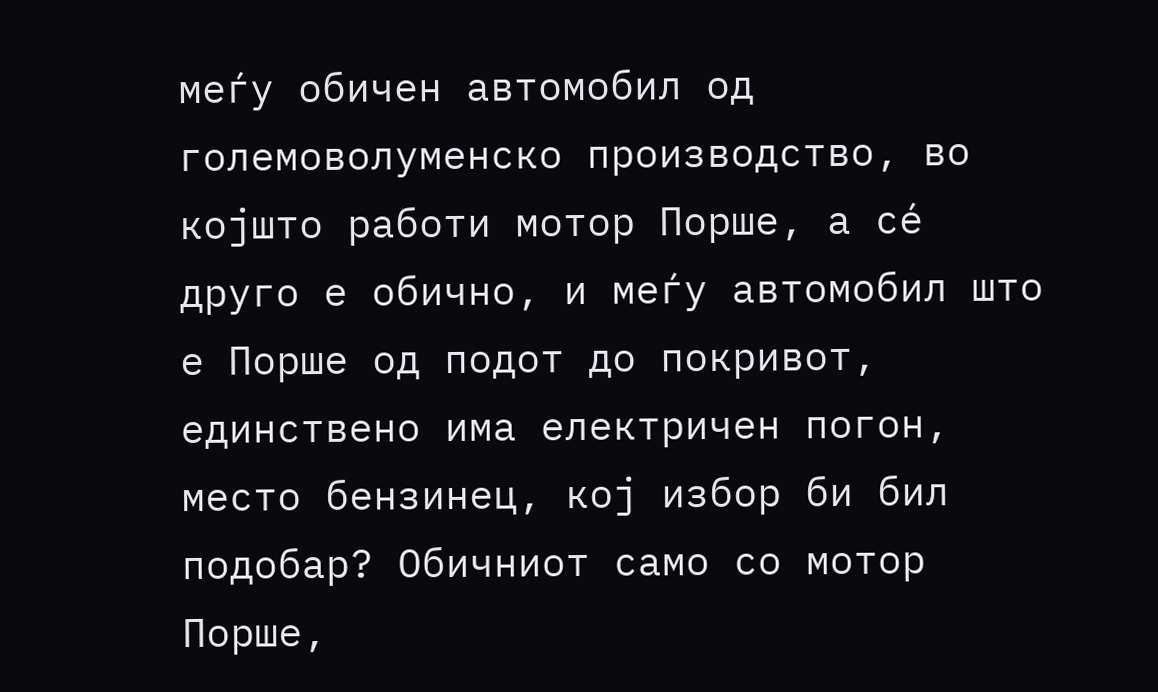меѓу обичен автомобил од големоволуменско производство, во којшто работи мотор Порше, а сé друго е обично, и меѓу автомобил што е Порше од подот до покривот, единствено има електричен погон, место бензинец, кој избор би бил подобар? Обичниот само со мотор Порше,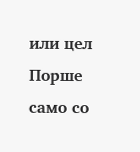или цел Порше само со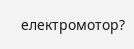електромотор?